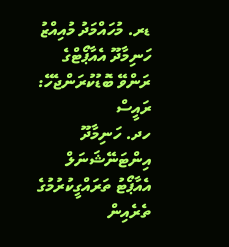ޑރ. މުހައްމަދު މުއިއްޒު
ހަނިމާދޫ އެއާޕޯޓްގެ ރަންވޭ ބޮޑުކުރަންޖެހޭ: ރައީސް
ހދ. ހަނިމާދޫ އިންޓަނޭޝަނަލް އެއާޕޯޓު ތަރައްގީކުރުމުގެ ތެރެއިން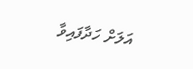އަލަށް ހަދާފައިވާ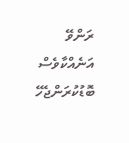ރަންވޭ އަނެއްކާވެސް ބޮޑުކުރަންޖެހޭ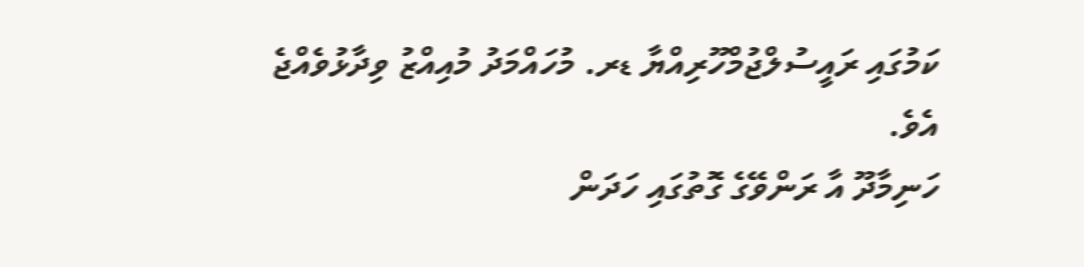ކަމުގައި ރައީސުލްޖުމްހޫރިއްޔާ ޑރ. މުހައްމަދު މުއިއްޒު ވިދާޅުވެއްޖެ އެވެ.
ހަނިމާދޫ އާ ރަންވޭގެ ގޮތުގައި ހަދަން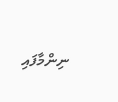ނިންމާފައި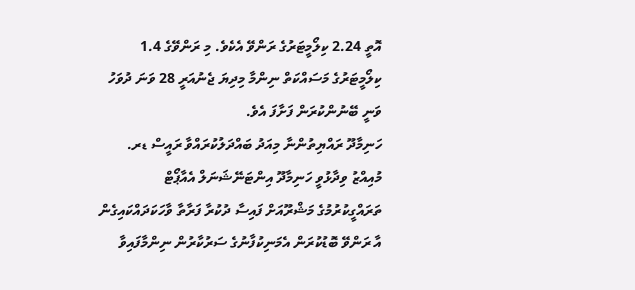އޮތީ 2.24 ކިލޯމީޓަރުގެ ރަންވޭ އެކެވެ. މި ރަންވޭގެ 1.4 ކިލޯމީޓަރުގެ މަސައްކަތް ނިންމާ މިދިޔަ ޖެނުއަރީ 28 ވަނަ ދުވަހު ވަނީ ބޭނުންކުރަން ފަށާފަ އެވެ.
ހަނިމާދޫ ރައްޔިތުންނާ މިއަދު ބައްދަލުކުރައްވާ ރައީސް ޑރ. މުއިއްޒު ވިދާޅުވީ ހަނިމާދޫ އިންޓަނޭޝަނަލް އެއާޕޯޓް ތަރައްގީކުރުމުގެ މަޝްރޫއަށް ފައިސާ ދުކުރާ ފަރާތާ ވާހަކަދައްކައިގެން އާ ރަންވޭ ބޮޑުކުރަން އެމަނިކުފާނުގެ ސަރުކާރުން ނިންމާފައިވާ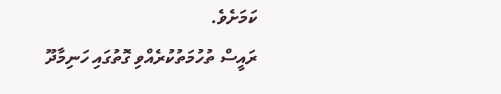ކަމަށެވެ.
ރައީސް ތުހުމަތުކުރެއްވި ގޮތުގައި ހަނިމާދޫ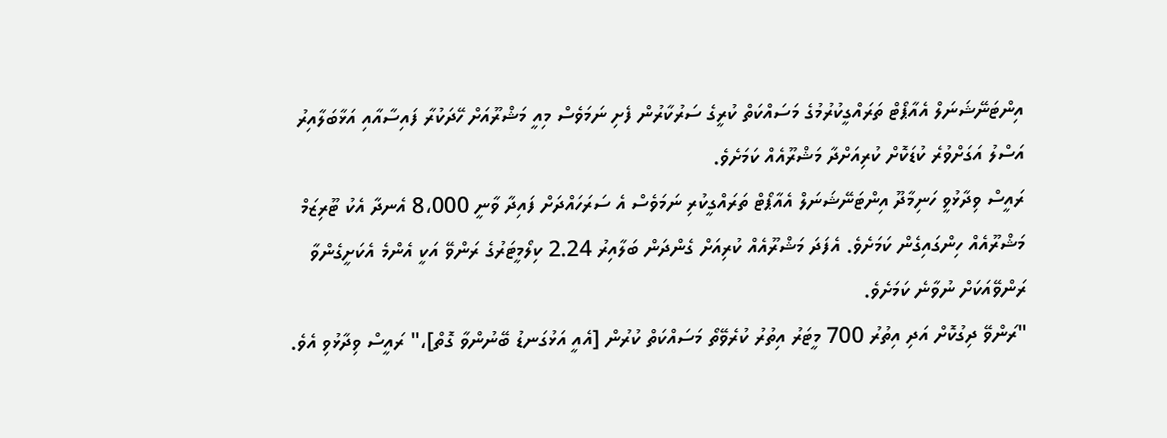އިންޓަނޭޝަނަލް އެއާޕޯޓް ތަރައްގީކުރުމުގެ މަސައްކަތް ކުރީގެ ސަރުކާރުން ފެށި ނަމަވެސް މިއީ މަޝްރޫއަށް ހޭދަކުރާ ފައިސާއާއި އަޅާބަލާއިރު އަސްލު އަގަށްވުރެ ކުޑަކޮށް ކުރިއަށްދާ މަޝްރޫއެއް ކަމަށެވެ.
ރައީސް ވިދާޅުވީ ހަނިމާދޫ އިންޓަނޭޝަނަލް އެއާޕޯޓް ތަރައްގީކުރި ނަމަވެސް އެ ސަރަހައްދަށް ފައިދާ ވާނީ 8،000 އެނދާ އެކު ޓޫރިޒަމް މަޝްރޫއެއް ހިންގައިގެން ކަމަށެވެ. އެފަދަ މަޝްރޫއެއް ކުރިއަށް ގެންދަން ބަލާއިރު 2.24 ކިލޯމީޓަރުގެ ރަންވޭ އަކީ އެންމެ އެކަށީގެންވާ ރަންވޭއަކަށް ނުވާނެ ކަމަށެވެ.
"ރަންވޭ ދިގުކޮށް އަދި އިތުރު 700 މީޓަރު އިތުރު ކުރެވޭތޯ މަސައްކަތް ކުރުން [އެއީ އަޅުގަނޑު ބޭނުންވާ ގޮތް]،" ރައީސް ވިދާޅުވި އެވެ.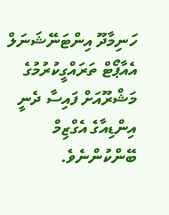ހަނިމާދޫ އިންޓަނޭޝަނަލް އެއާޕޯޓް ތަރައްގީކުރުމުގެ މަޝްރޫއަށް ފައިސާ ދެނީ އިންޑިއާގެ އެގްޒިމް ބޭންކުންނެވެ.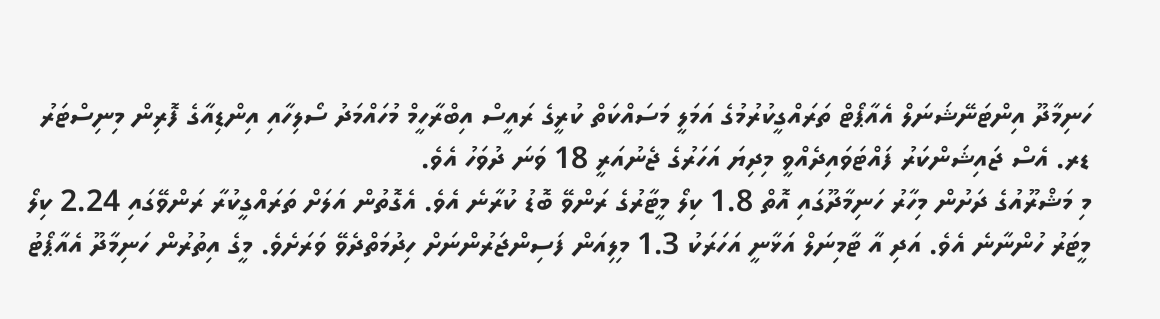ހަނިމާދޫ އިންޓަނޭޝަނަލް އެއާޕޯޓް ތަރައްގީކުރުމުގެ އަމަލީ މަސައްކަތް ކުރީގެ ރައީސް އިބްރާހީމް މުހައްމަދު ސޯލިހާއި އިންޑިއާގެ ފޮރިން މިނިސްޓަރު ޑރ. އެސް ޖައިޝަންކަރު ފައްޓަވައިދެއްވީ މިދިޔަ އަހަރުގެ ޖެނުއަރީ 18 ވަނަ ދުވަހު އެވެ.
މި މަޝްރޫއުގެ ދަށުން މިހާރު ހަނިމާދޫގައި އޮތް 1.8 ކިލޯ މީޓާރުގެ ރަންވޭ ބޮޑު ކުރާނެ އެވެ. އެގޮތުން އަލަށް ތަރައްގީކުރާ ރަންވޭގައި 2.24 ކިލޯ މީޓަރު ހުންނާނެ އެވެ. އަދި އާ ޓާމިނަލް އަޅާނީ އަހަރަކު 1.3 މިލިއަން ފަސިންޖަރުންނަށް ހިދުމަތްދެވޭ ވަރަށެވެ. މީގެ އިތުރުން ހަނިމާދޫ އެއާޕޯޓު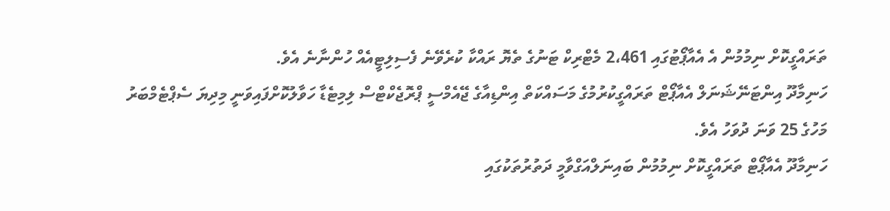ތަރައްގީކޮށް ނިމުމުން އެ އެއާޕޯޓުގައި 2،461 މެޓްރިކް ޓަނުގެ ތެޔޮ ރައްކާ ކުރެވޭނެ ފެސިލިޓީއެއް ހުންނާނެ އެވެ.
ހަނިމާދޫ އިންޓަނޭޝަނަލް އެއާޕޯޓް ތަރައްގީކުރުމުގެ މަސައްކަތް އިންޑިއާގެ ޖޭއެމްސީ ޕްރޮޖެކްޓްސް ލިމިޓެޑާ ހަވާލުކޮށްފައިވަނީ މިދިޔަ ސެޕްޓެމްބަރު މަހުގެ 25 ވަނަ ދުވަހު އެވެ.
ހަނިމާދޫ އެއާޕޯޓް ތަރައްގީކޮށް ނިމުމުން ބައިނަލްއަގްވާމީ ދަތުރުތަކުގައި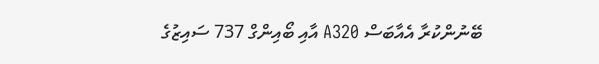ބޭނުންކުރާ އެއާބަސް A320 އާއި ބޯއިންގް 737 ސައިޒުގެ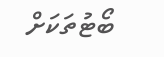ބޯޓުތަކަށް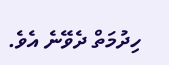ހިދުމަތް ދެވޭނެ އެވެ.